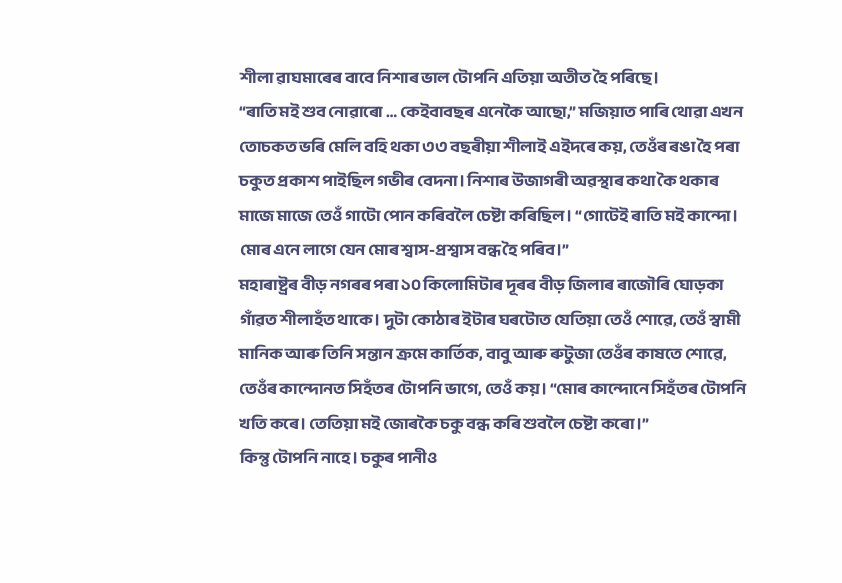শীলা ৱাঘমাৰেৰ বাবে নিশাৰ ভাল টোপনি এতিয়া অতীত হৈ পৰিছে।
“ৰাতি মই শুব নোৱাৰো … কেইবাবছৰ এনেকৈ আছো,” মজিয়াত পাৰি থোৱা এখন তোচকত ভৰি মেলি বহি থকা ৩৩ বছৰীয়া শীলাই এইদৰে কয়, তেওঁৰ ৰঙা হৈ পৰা চকুত প্ৰকাশ পাইছিল গভীৰ বেদনা। নিশাৰ উজাগৰী অৱস্থাৰ কথা কৈ থকাৰ মাজে মাজে তেওঁ গাটো পোন কৰিবলৈ চেষ্টা কৰিছিল। “গোটেই ৰাতি মই কান্দো। মোৰ এনে লাগে যেন মোৰ শ্বাস-প্ৰশ্বাস বন্ধ হৈ পৰিব।”
মহাৰাষ্ট্ৰৰ বীড় নগৰৰ পৰা ১০ কিলোমিটাৰ দূৰৰ বীড় জিলাৰ ৰাজৌৰি ঘোড়কা গাঁৱত শীলাহঁত থাকে। দুটা কোঠাৰ ইটাৰ ঘৰটোত যেতিয়া তেওঁ শোৱে, তেওঁ স্বামী মানিক আৰু তিনি সন্তান ক্ৰমে কাৰ্তিক, বাবু আৰু ৰুটুজা তেওঁৰ কাষতে শোৱে, তেওঁৰ কান্দোনত সিহঁতৰ টোপনি ভাগে, তেওঁ কয়। “মোৰ কান্দোনে সিহঁতৰ টোপনি খতি কৰে। তেতিয়া মই জোৰকৈ চকু বন্ধ কৰি শুবলৈ চেষ্টা কৰো।”
কিন্তু টোপনি নাহে। চকুৰ পানীও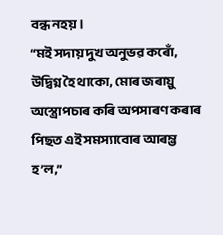বন্ধ নহয়।
“মই সদায় দুখ অনুভৱ কৰোঁ, উদ্বিগ্ন হৈ থাকো, মোৰ জৰায়ু অস্ত্ৰোপচাৰ কৰি অপসাৰণ কৰাৰ পিছত এই সমস্যাবোৰ আৰম্ভ হ’ল,”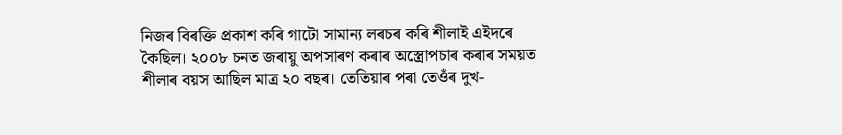নিজৰ বিৰক্তি প্ৰকাশ কৰি গাটো সামান্য লৰচৰ কৰি শীলাই এইদৰে কৈছিল। ২০০৮ চনত জৰায়ু অপসাৰণ কৰাৰ অস্ত্ৰোপচাৰ কৰাৰ সময়ত শীলাৰ বয়স আছিল মাত্ৰ ২০ বছৰ। তেতিয়াৰ পৰা তেওঁৰ দুখ-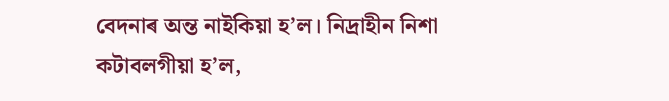বেদনাৰ অন্ত নাইকিয়া হ’ল। নিদ্ৰাহীন নিশা কটাবলগীয়া হ’ল,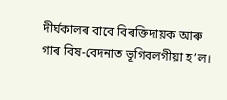দীৰ্ঘকালৰ বাবে বিৰক্তিদায়ক আৰু গাৰ বিষ-বেদনাত ভূগিবলগীয়া হ’ল।